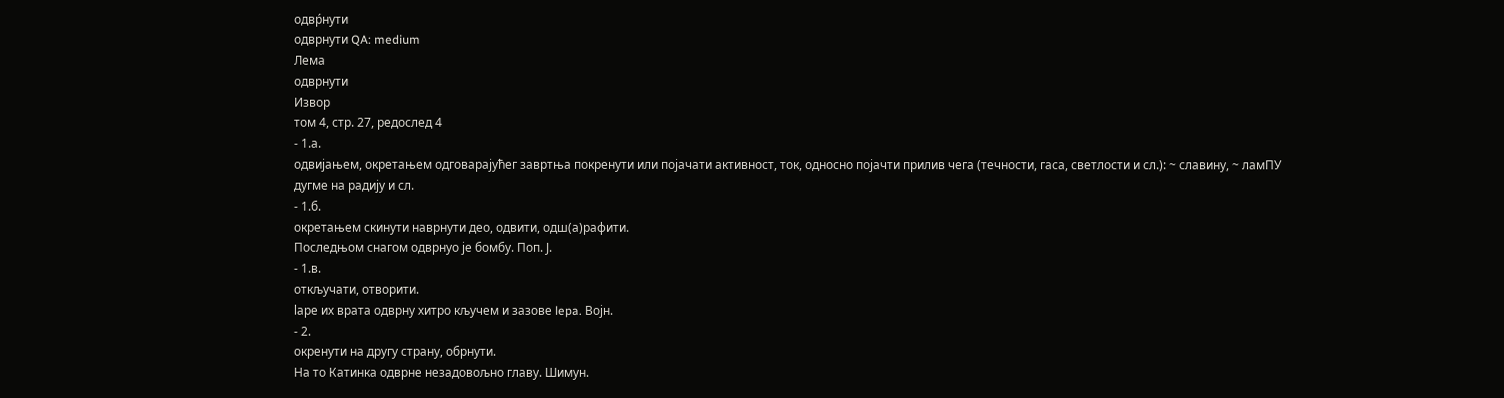одвр́нути
одврнути QA: medium
Лема
одврнути
Извор
том 4, стр. 27, редослед 4
- 1.а.
одвијањем, окретањем одговарајућег завртња покренути или појачати активност, ток, односно појачти прилив чега (течности, гаса, светлости и сл.): ~ славину, ~ ламПУ
дугме на радију и сл.
- 1.б.
окретањем скинути наврнути део, одвити, одш(а)рафити.
Последњом снагом одврнуо је бомбу. Поп. Ј.
- 1.в.
откључати, отворити.
lаре их врата одврну хитро кључем и зазове lepa. Војн.
- 2.
окренути на другу страну, обрнути.
На то Катинка одврне незадовољно главу. Шимун.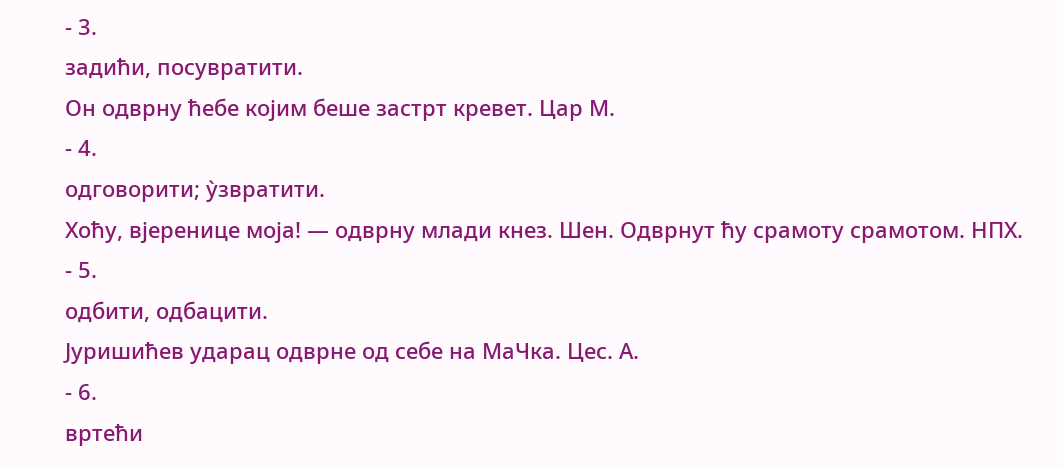- 3.
задићи, посувратити.
Он одврну ћебе којим беше застрт кревет. Цар М.
- 4.
одговорити; у̀звратити.
Хоћу, вјеренице моја! — одврну млади кнез. Шен. Одврнут ћу срамоту срамотом. НПХ.
- 5.
одбити, одбацити.
Јуришићев ударац одврне од себе на МаЧка. Цес. А.
- 6.
вртећи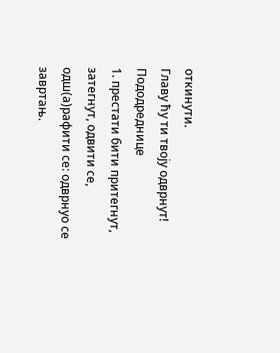откинути.
Главу ћу ти твоју одврнут!
Пододреднице
1. престати бити притегнут, затегнут, одвити се, одш(а)рафити се: одврнуо се завртањ.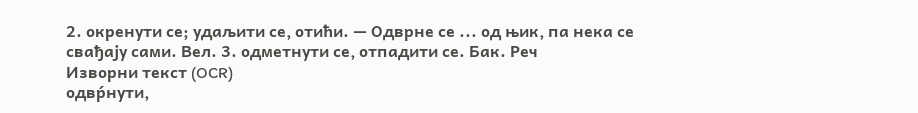2. окренути се; удаљити се, отићи. — Одврне се ... од њик, па нека се свађају сами. Вел. 3. одметнути се, отпадити се. Бак. Реч
Изворни текст (OCR)
одвр́нути,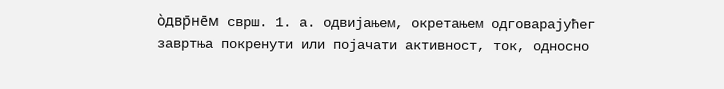о̀двр̄не̄м сврш. 1. а. одвијањем, окретањем одговарајућег завртња покренути или појачати активност, ток, односно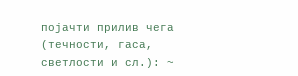појачти прилив чега (течности, гаса, светлости и сл.): ~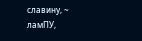славину, ~ ламПУ,